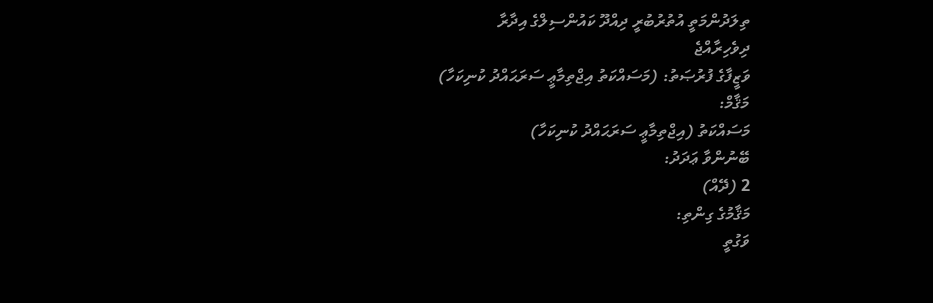ތިލަދުންމަތީ އުތުރުބުރީ ދިއްދޫ ކައުންސިލްގެ އިދާރާ
ދިވެހިރާއްޖެ
ވަޒީފާގެ ފުރުޞަތު: (މަސައްކަތު އިޖްތިމާޢީ ސަރަޙައްދު ކުނިކަހާ)
މަޤާމް:
މަސައްކަތު (އިޖްތިމާޢީ ސަރަޙައްދު ކުނިކަހާ)
ބޭނުންވާ ޢަދަދު:
2 (ދޭއް)
މަޤާމުގެ ގިންތި:
ވަގުތީ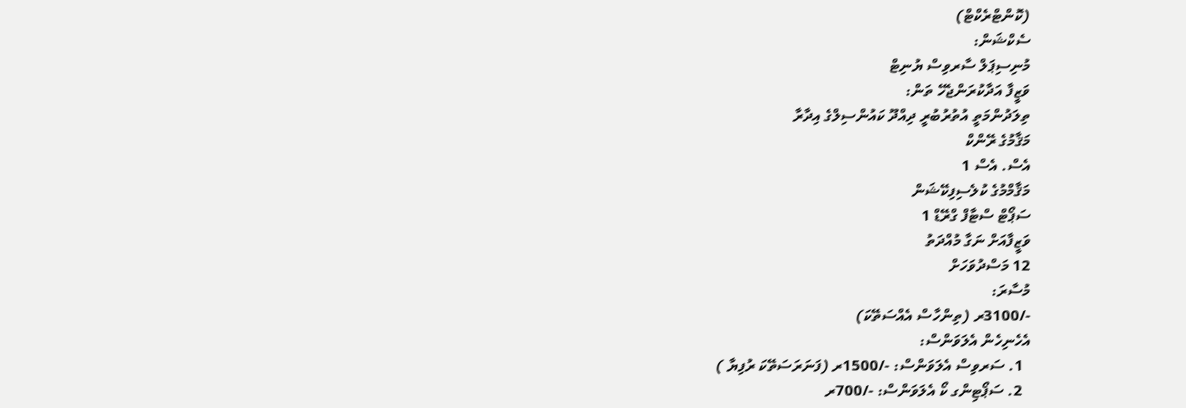(ކޮންޓްރެކްޓް)
ސެކްޝަން:
މުނިސިޕަލް ސާރވިސް ޔުނިޓް
ވަޒީފާ އަދާކުރަންޖެހޭ ތަން:
ތިލަދުންމަތީ އުތުރުބުރީ ދިއްދޫ ކައުންސިލްގެ އިދާރާ
މަޤާމުގެ ރޭންކް
އެސް. އެސް 1
މަޤާމްމުގެ ކުލެސިފިކޭޝަން
ސަޕޯޓް ސްޓާފް ގްރޭޑް 1
ވަޒީފާއަށް ނަގާ މުއްދަތު
12 މަސްދުވަހަށް
މުސާރަ:
-/3100ރ (ތިންހާސް އެއްސަތޭކަ)
އެހެނިހެން އެލަވަންސް:
  1. ސަރވިސް އެލަވަންސް: -/1500ރ (ފަނަރަސަތޭކަ ރުފިޔާ )
  2. ސަޕޯޓިންގ ކޯ އެލަވަންސް: -/700ރ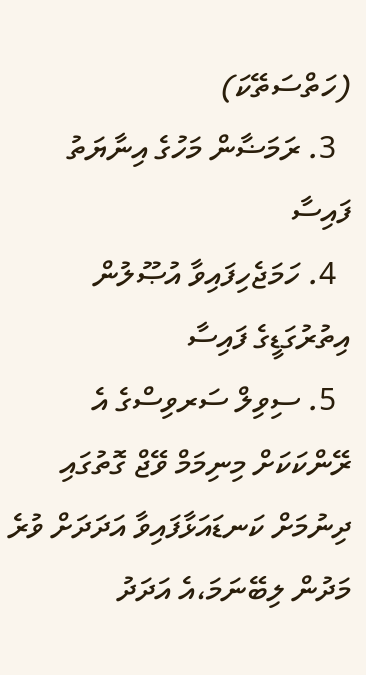(ހަތްސަތޭކަ)
  3. ރަމަޟާން މަހުގެ އިނާޔަތު ފައިސާ
  4. ހަމަޖެހިފައިވާ އުޞޫލުން އިތުރުގަޑީގެ ފައިސާ
  5. ސިވިލް ސަރވިސްގެ އެ ރޭންކަކަށް މިނިމަމް ވޭޖް ގޮތުގައި ދިނުމަށް ކަނޑައަޅާފައިވާ އަދަދަށް ވުރެ މަދުން ލިބޭނަމަ،އެ އަދަދު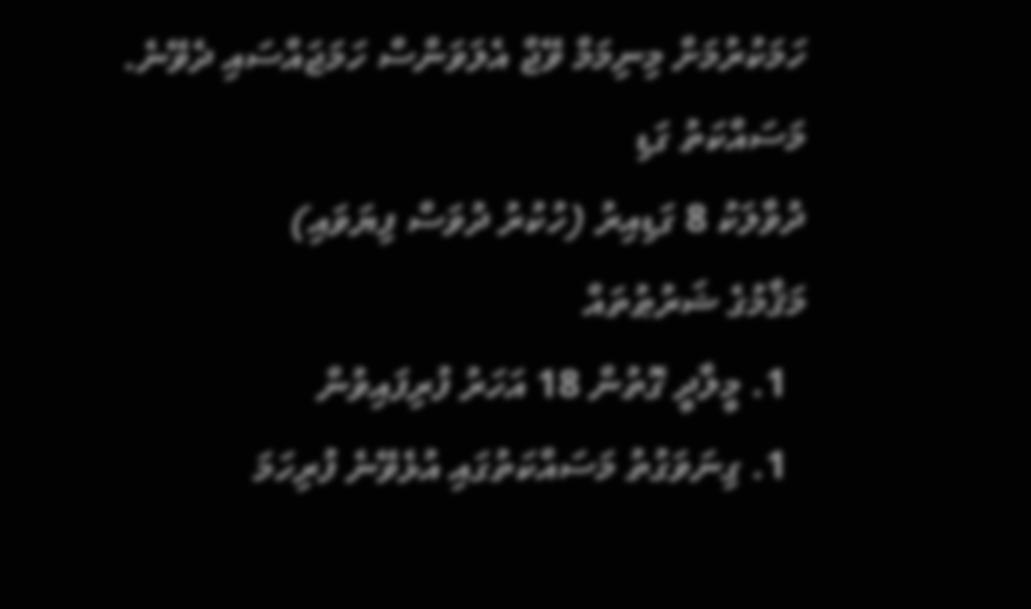ހަމަކުރުމަށް މިނިމަމް ވޭޖް އެލަވަންސް ހަމަޖައްސައި ދެވޭނެ.
މަސައްކަތު ގަޑި
ދުވާލަކު 8 ގަޑިއިރު (ހުކުރު ދުވަސް ފިޔަވައި)
މަޤާމުގެ ޝަރުޠުތައް
  1. މީލާދީ ގޮތުން 18 އަހަރު ފުރިފައިވުން
  1. ގިނަވަގުތު މަސައްކަތުގައި އުޅެވޭނެ ފުރިހަމަ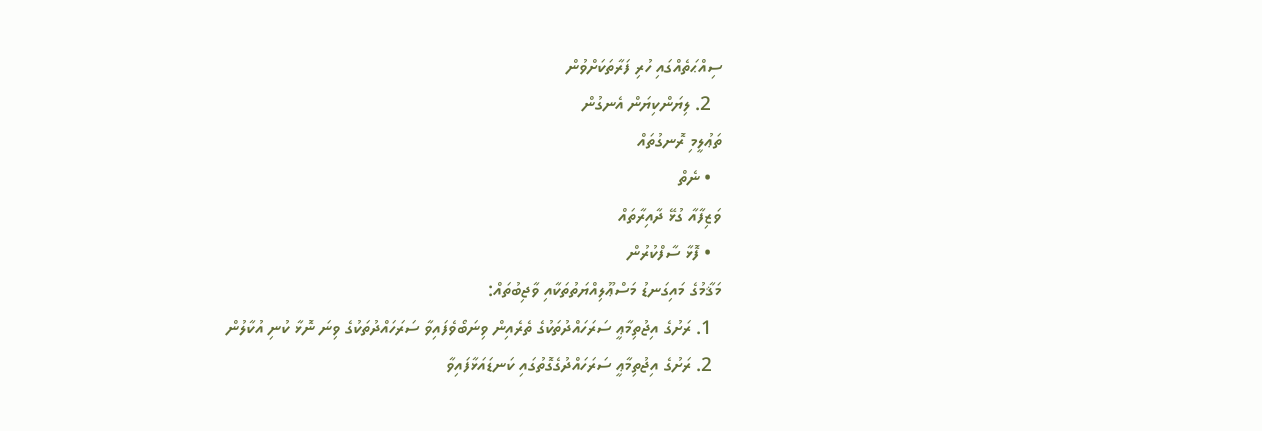ސިއްޙަތެއްގައި ހުރި ފަރާތަކަށްވުން
  2. ލިޔަންކިޔަން އެނގުން
ތަޢުލީމި ރޮނގުތައް
  • ނެތް
ވަޒިފާއާ ގުޅޭ ދާއިރާތައް
  • ފޮޅާ ސާފްކުރުން
މަޤާމުގެ މައިގަނޑު މަސްޢޫލިއްޔަތުތަކާއި ވާޖިބުތައް:
  1. ރަށުގެ އިޖުތިމާޢީ ސަރަހައްދުތަކުގެ ތެރެއިން ވިނަބޯވެފައިވާ ސަރަހައްދުތަކުގެ ވިނަ ނޮޅާ ކުނި އުކާލުން
  2. ރަށުގެ އިޖުތިމާޢީ ސަރަހައްދުގެގޮތުގައި ކަނޑައަޅާފައިވާ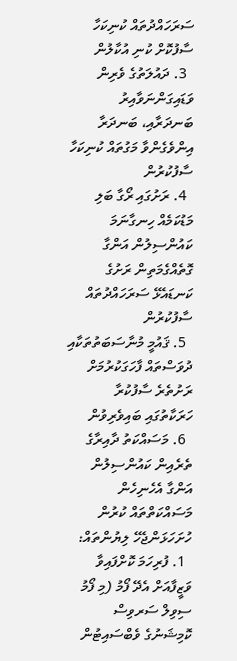ސަރަހައްދުތައް ކުނިކަހާ ސާފުކޮށް ކުނި އުކާލުން
  3. ދައުލަތުގެ ވެރިން ވަޑައިގަންނަވާއިރު ބަނދަރާއި، ބަނދަރާ އިންވެގެންވާ މަގުތައް ކުނިކަހާ ސާފުކުރުން
  4. ރަށުގައި ރޯގާ ބަލި މަޑުކަމެއް ހިނގާނަމަ ކައުންސިލުން އަންގާ ގޮތެއްގެމަތިން ރަށުގެ ކަނޑައެޅޭ ސަރަހައްދުތައް ސާފުކުރުން
  5. ޤައުމީ މުނާސަބަތުތަކާއި ދުވަސްތައް ފާހަގަކުރުމަށް ރަށުތެރެ ސާފުކުރާ ހަރަކާތުގައި ބައިވެރިވުން
  6. މަސައްކަތު ދާއިރާގެ ތެރެއިން ކައުންސިލުން އަންގާ އެހެނިހެން މަސައްކަތްތައް ކުރުން
ހުށަހަޅަންޖެހޭ ލިޔުންތައް:
  1. ފުރިހަމަ ކޮށްފައިވާ ވަޒީފާއަށް އެދޭ ފޯމު (މި ފޯމު ސިވިލް ސަރވިސް ކޮމިޝަނުގެ ވެބްސައިޓުން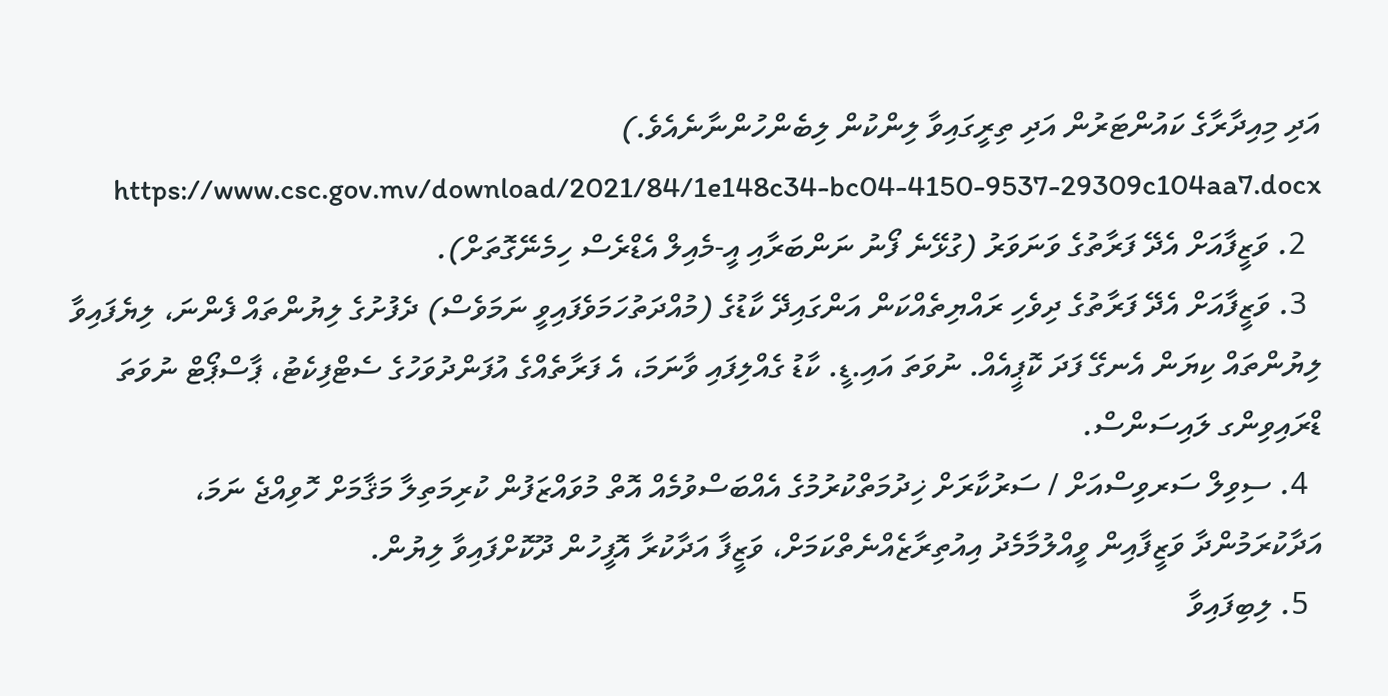އަދި މިއިދާރާގެ ކައުންޓަރުން އަދި ތިރީގައިވާ ލިންކުން ލިބެންހުންނާނެއެވެ.) https://www.csc.gov.mv/download/2021/84/1e148c34-bc04-4150-9537-29309c104aa7.docx
  2. ވަޒީފާއަށް އެދޭ ފަރާތުގެ ވަނަވަރު (ގުޅޭނެ ފޯނު ނަންބަރާއި އީ-މެއިލް އެޑްރެސް ހިމެނޭގޮތަށް).
  3. ވަޒީފާއަށް އެދޭ ފަރާތުގެ ދިވެހި ރައްޔިތެއްކަން އަންގައިދޭ ކާޑުގެ (މުއްދަތުހަމަވެފައިވީ ނަމަވެސް) ދެފުށުގެ ލިޔުންތައް ފެންނަ، ލިޔެފައިވާ ލިޔުންތައް ކިޔަން އެނގޭ ފަދަ ކޮޕީއެއް. ނުވަތަ އައި.ޑީ. ކާޑު ގެއްލިފައި ވާނަމަ، އެ ފަރާތެއްގެ އުފަންދުވަހުގެ ސެޓްފިކެޓު، ޕާސްޕޯޓް ނުވަތަ ޑްރައިވިންގ ލައިސަންސް.
  4. ސިވިލް ސަރވިސްއަށް / ސަރުކާރަށް ޚިދުމަތްކުރުމުގެ އެއްބަސްވުމެއް އޮތް މުވައްޒަފުން ކުރިމަތިލާ މަޤާމަށް ހޮވިއްޖެ ނަމަ، އަދާކުރަމުންދާ ވަޒީފާއިން ވީއްލުމާމެދު އިއުތިރާޒެއްނެތްކަމަށް، ވަޒީފާ އަދާކުރާ އޮފީހުން ދޫކޮށްފައިވާ ލިޔުން.
  5. ލިބިފައިވާ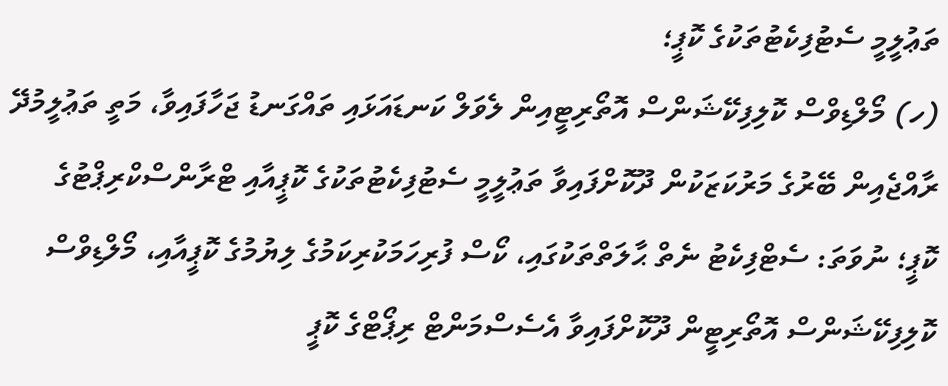ތަޢުލީމީ ސެޓުފިކެޓުތަކުގެ ކޮޕީ؛
(ހ) މޯލްޑިވްސް ކޮލިފިކޭޝަންސް އޮތޯރިޓީއިން ލެވަލް ކަނޑައަޅައި ތައްގަނޑު ޖަހާފައިވާ، މަތީ ތަޢުލީމުދޭ ރާއްޖެއިން ބޭރުގެ މަރުކަޒަކުން ދޫކޮށްފައިވާ ތަޢުލީމީ ސެޓުފިކެޓުތަކުގެ ކޮޕީއާއި ޓްރާންސްކްރިޕްޓުގެ ކޮޕީ؛ ނުވަތަ: ސެޓްފިކެޓު ނެތް ޙާލަތްތަކުގައި، ކޯސް ފުރިހަމަކުރިކަމުގެ ލިޔުމުގެ ކޮޕީއާއި، މޯލްޑިވްސް ކޮލިފިކޭޝަންސް އޮތޯރިޓީން ދޫކޮށްފައިވާ އެސެސްމަންޓް ރިޕޯޓްގެ ކޮޕީ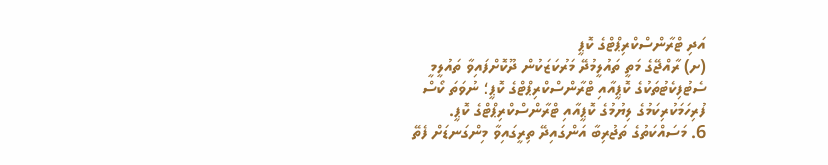އަދި ޓްރާންސްކްރިޕްޓްގެ ކޮޕީ
(ށ) ރާއްޖޭގެ މަތީ ތައުލީމުދޭ މަރުކަޒަކުން ދޫކޮށްފައިވާ ތައުލީމީ ސެޓުފިކެޓުތަކުގެ ކޮޕީއާއި ޓްރާންސްކްރިޕްޓްގެ ކޮޕީ؛ ނުވަތަ ކޯސް ފުރިހަމަކުރިކަމުގެ ލިޔުމުގެ ކޮޕީއާއި ޓްރާންސްކްރިޕްޓްގެ ކޮޕީ.
6. މަސައްކަތުގެ ތަޖުރިބާ އަންގައިދޭ ތިރީގައިވާ މިންގަނޑަށް ފެތޭ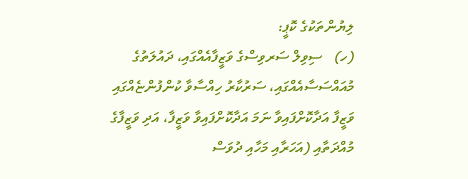ލިޔުންތަކުގެ ކޮޕީ:
(ހ)   ސިވިލް ސަރވިސްގެ ވަޒީފާއެއްގައި، ދައުލަތުގެ މުއައްސަސާއެއްގައި، ސަރުކާރު ހިއްސާވާ ކުންފުންޏެއްގައި ވަޒީފާ އަދާކޮށްފައިވާ ނަމަ އަދާކޮށްފައިވާ ވަޒީފާ، އަދި ވަޒީފާގެ މުއްދަތާއި (އަހަރާއި މަހާއި ދުވަސް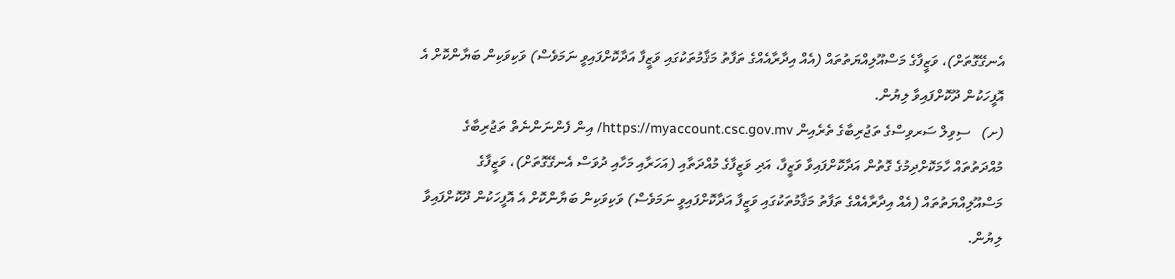އެނގޭގޮތަށް)، ވަޒީފާގެ މަސްއޫލިއްޔަތުތައް (އެއް އިދާރާއެއްގެ ތަފާތު މަޤާމުތަކުގައި ވަޒީފާ އަދާކޮށްފައިވީ ނަމަވެސް) ވަކިވަކިން ބަޔާންކޮށް އެ އޮފީހަކުން ދޫކޮށްފައިވާ ލިޔުން.
(ށ)   ސިވިލް ސަރވިސްގެ ތަޖުރިބާގެ ތެރެއިން https://myaccount.csc.gov.mv/ އިން ފެންނަންނެތް ތަޖުރިބާގެ މުއްދަތުތައް ހާމަކޮށްދިމުގެ ގޮތުން އަދާކޮށްފައިވާ ވަޒީފާ، އަދި ވަޒީފާގެ މުއްދަތާއި (އަހަރާއި މަހާއި ދުވަސް އެނގޭގޮތަށް)، ވަޒީފާގެ މަސްއޫލިއްޔަތުތައް (އެއް އިދާރާއެއްގެ ތަފާތު މަޤާމުތަކުގައި ވަޒީފާ އަދާކޮށްފައިވީ ނަމަވެސް) ވަކިވަކިން ބަޔާންކޮށް އެ އޮފީހަކުން ދޫކޮށްފައިވާ ލިޔުން.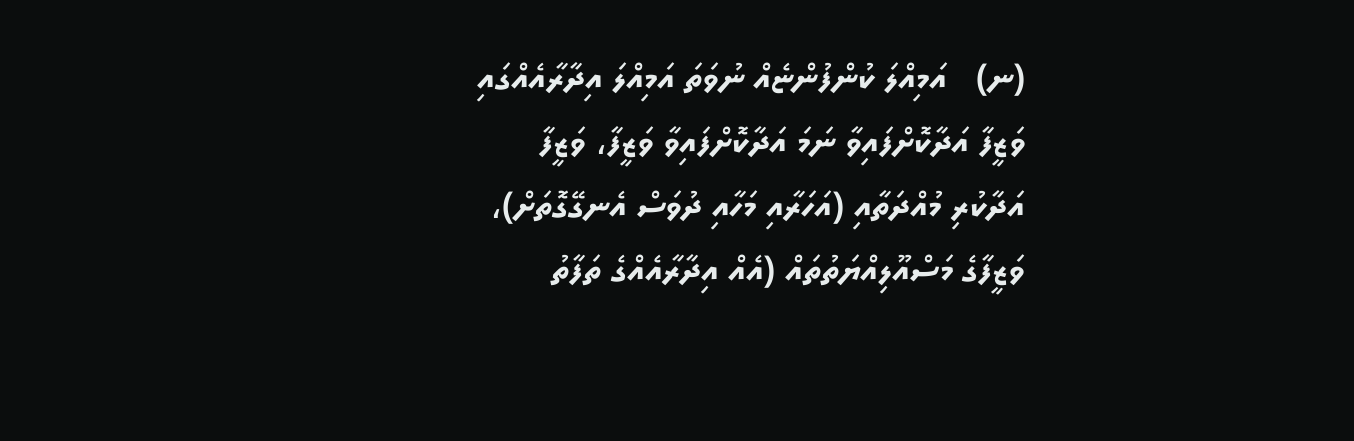(ނ)   އަމިއްލަ ކުންފުންޏެއް ނުވަތަ އަމިއްލަ އިދާރާއެއްގައި ވަޒީފާ އަދާކޮށްފައިވާ ނަމަ އަދާކޮށްފައިވާ ވަޒީފާ، ވަޒީފާ އަދާކުރި މުއްދަތާއި (އަހަރާއި މަހާއި ދުވަސް އެނގޭގޮތަށް)، ވަޒީފާގެ މަސްއޫލިއްޔަތުތައް (އެއް އިދާރާއެއްގެ ތަފާތު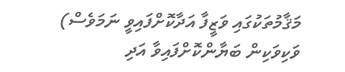މަޤާމުތަކުގައި ވަޒީފާ އަދާކޮށްފައިވީ ނަމަވެސް) ވަކިވަކިން ބަޔާންކޮށްފައިވާ އަދި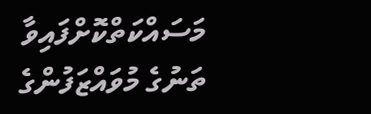މަސައްކަތްކޮށްފައިވާ ތަނުގެ މުވައްޒަފުންގެ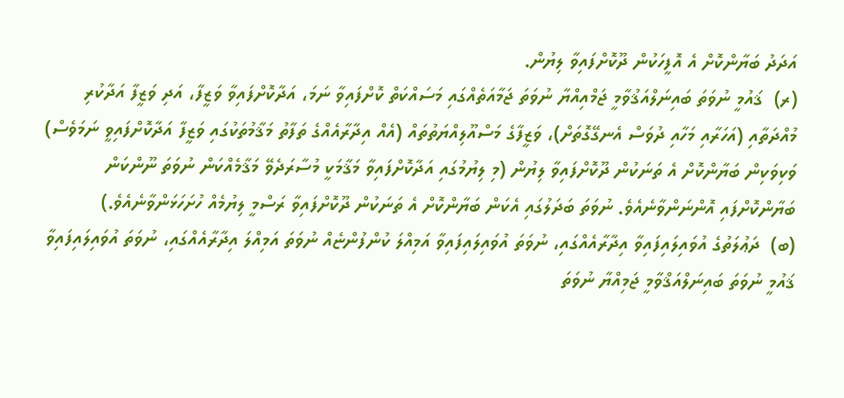އަދަދު ބަޔާންކޮށް އެ އޮފީހަކުން ދޫކޮށްފައިވާ ލިޔުން.
(ރ)  ޤައުމީ ނުވަތަ ބައިނަލްއަޤުވާމީ ޖަމްއިއްޔާ ނުވަތަ ޖަމާއަތެއްގައި މަސައްކަތް ކޮށްފައިވާ ނަމަ، އަދާކޮށްފައިވާ ވަޒީފާ، އަދި ވަޒީފާ އަދާކުރި މުއްދަތާއި (އަހަރާއި މަހާއި ދުވަސް އެނގޭގޮތަށް)، ވަޒީފާގެ މަސްއޫލިއްޔަތުތައް (އެއް އިދާރާއެއްގެ ތަފާތު މަޤާމުތަކުގައި ވަޒީފާ އަދާކޮށްފައިވީ ނަމަވެސް) ވަކިވަކިން ބަޔާންކޮށް އެ ތަނަކުން ދޫކޮށްފައިވާ ލިޔުން (މި ލިޔުމުގައި އަދާކޮށްފައިވާ މަޤާމަކީ މުސާރަދެވޭ މަޤާމެއްކަން ނުވަތަ ނޫންކަން ބަޔާންކޮށްފައި އޮންނަންވާނެއެވެ. ނުވަތަ ބަދަލުގައި އެކަން ބަޔާންކޮށް އެ ތަނަކުން ދޫކޮށްފައިވާ ރަސްމީ ލިޔުމެއް ހުށަހަޅަންވާނެއެވެ.)
(ބ)  ދަޢުލަތުގެ އުވައިލައިފައިވާ އިދާރާއެއްގައި، ނުވަތަ އުވައިލައިފައިވާ އަމިއްލަ ކުންފުންޏެއް ނުވަތަ އަމިއްލަ އިދާރާއެއްގައި، ނުވަތަ އުވައިލައިފައިވާ ޤައުމީ ނުވަތަ ބައިނަލްއަޤްވާމީ ޖަމިއްޔާ ނުވަތަ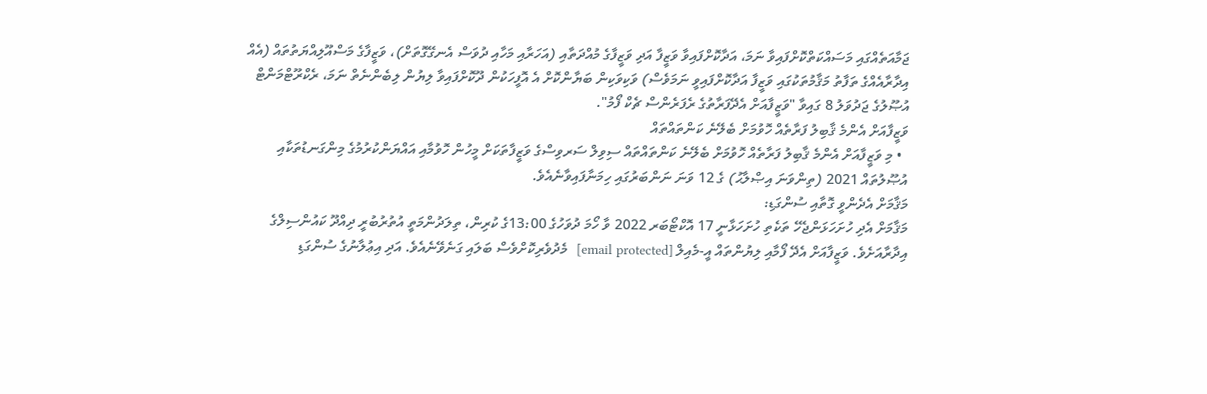ޖަމާއަތެއްގައި މަސައްކަތްކޮށްފައިވާ ނަމަ، އަދާކޮށްފައިވާ ވަޒީފާ އަދި ވަޒީފާގެ މުއްދަތާއި (އަހަރާއި މަހާއި ދުވަސް އެނގޭގޮތަށް)، ވަޒީފާގެ މަސްއޫލިއްޔަތުތައް (އެއް އިދާރާއެއްގެ ތަފާތު މަޤާމުތަކުގައި ވަޒީފާ އަދާކޮށްފައިވީ ނަމަވެސް) ވަކިވަކިން ބަޔާންކޮށް އެ އޮފީހަކުން ދޫކޮށްފައިވާ ލިޔުން ލިބެންނެތް ނަމަ، ރެކްރޫޓްމަންޓް އުޞޫލުގެ ޖަދުވަލު 8 ގައިވާ "ވަޒީފާއަށް އެދޭފަރާތުގެ ރެފަރެންސް ޗެކް ފޯމު".
ވަޒީފާއަށް އެންމެ ޤާބިލު ފަރާތެއް ހޮވުމަށް ބެލޭނެ ކަންތައްތައް
  • މި ވަޒީފާއަށް އެންމެ ޤާބިލު ފަރާތެއް ހޮވުމަށް ބެލޭނެ ކަންތައްތައް ސިވިލް ސަރވިސްގެ ވަޒީފާތަކަށް މީހުން ހޮވުމާއި އައްޔަންކުރުމުގެ މިންގަނޑުތަކާއި އުޞޫލުތައް 2021 (ތިންވަނަ އިޞްލާޙު) ގެ 12 ވަނަ ނަންބަރުގައި ހިމަނާފައިވާނެއެވެ.
މަޤާމަށް އެދެންވީ ގޮތާއި ސުންގަޑި:
މަޤާމަށް އެދި ހުށަހަޅަންޖެހޭ ތަކެތި ހުށަހަޅާނީ 17 އޮކްޓޯބަރ 2022 ވާ ހޯމަ ދުވަހުގެ 13:00ގެ ކުރިން، ތިލަދުންމަތީ އުތުރުބުރީ ދިއްދޫ ކައުންސިލްގެ އިދާރާއަށެވެ. ވަޒީފާއަށް އެދޭ ފޯމާއި ލިޔުންތައް އީ-މެއިލް [email protected]  މެދުވެރިކޮށްވެސް ބަލައި ގަނެވޭނެއެވެ. އަދި އިޢުލާނުގެ ސުންގަޑި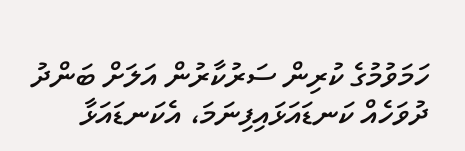ހަމަވުމުގެ ކުރިން ސަރުކާރުން އަލަށް ބަންދު ދުވަހެއް ކަނޑައަޅައިފިނަމަ، އެކަނޑައަޅާ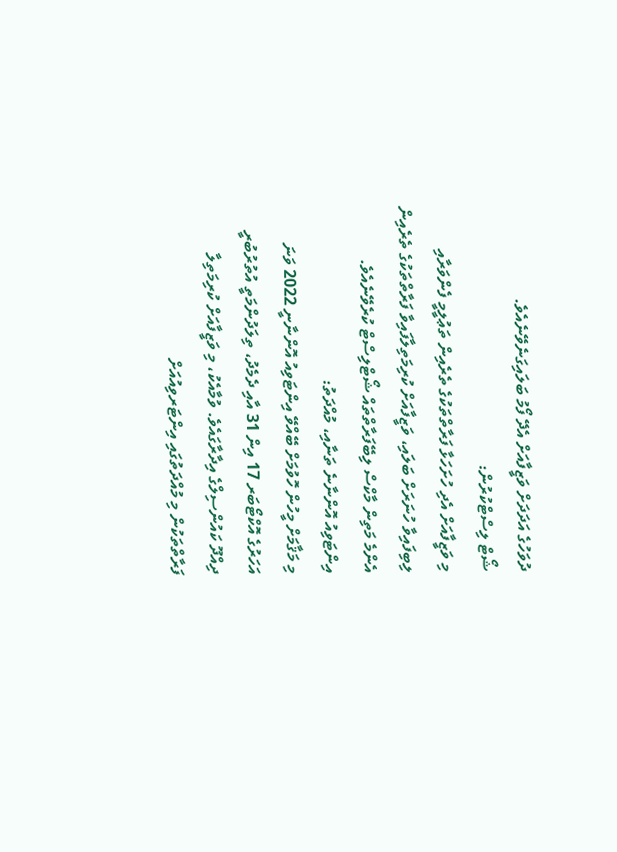ދުވަހުގެ އަދަދަށް ވަޒީފާއަށް އެދޭ ފޯމު ބަލައިގަނެވޭނެއެވެ.
ޝޯޓް ލިސްޓްކުރުން:
މި ވަޒީފާއަށް އެދި ހުށަހަޅާ ފަރާތްތަކުގެ ތެރެއިން ތަޢުލީމީ ފެންވަރާއި ލިބިފައިވާ ހުނަރަށް ބަލައި، ވަޒީފާއަށް ކުރިމަތިލާފައިވާ ފަރާތްތަކުގެ ތެރެއިން އެންމެ މަތިން މާކްސް ލިބޭފަރާތްތައް ޝޯޓްލިސްޓް ކުރެވޭނެއެވެ.
އިންޓަވިއު އޮންނާނެ ތަނާއި، މުއްދަތު:
މި މަޤާމަށް މީހުން ހޮވުމަށް ބޭއްވޭ އިންޓަވިއު އޮންނާނީ 2022 ވަނަ އަހަރުގެ އޮކްޓޯބަރ 17 އިން 31 އާއި ދެމެދު، ތިލަދުންމަތީ އުތުރުބުރީ ދިއްދޫ ކައުންސިލްގެ އިދާރާގައެވެ. ވުމާއެކު، މި ވަޒީފާއަށް ކުރިމަތިލާ ފަރާތްތަކުން މި މުއްދަތުގައި އިންޓަރވިއުއަށް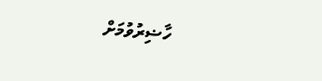ހާޟިރުވުމަށް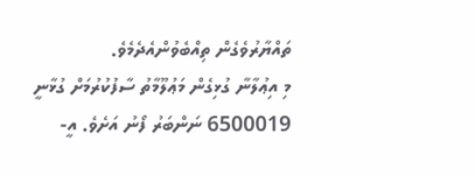ތައްޔާރުވެގެން ތިއްބެވުންއެދެމެވެ.
މި އިޢުލާނާ ގުޅިގެން މަޢުލޫމާތު ސާފުކުރުމަށް ގުޅާނީ 6500019 ނަންބަރު ފޯނު އަށެވެ. އީ-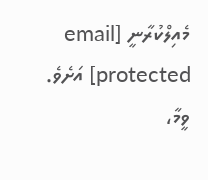މެއިލްކުރާނީ [email protected] އަށެވެ.
ވީމާ،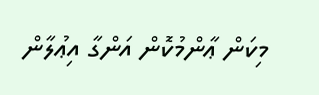މިކަން ޢާންމުކޮން އަންގާ އިޢުލާން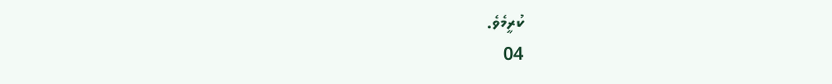ކުރީމެވެ.
04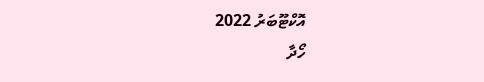އޮކްޓޫބަރު 2022
ހޯދާ